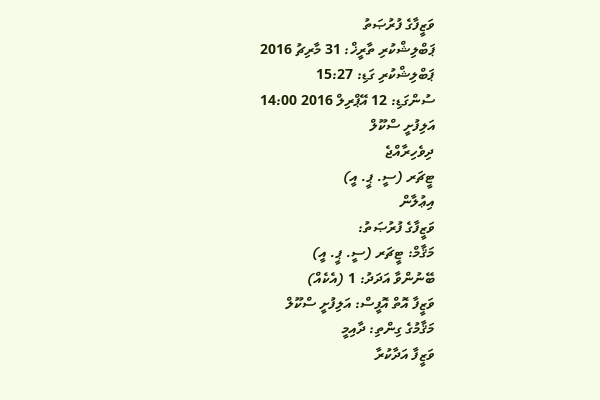ވަޒީފާގެ ފުރުޞަތު
ޕަބްލިޝްކުރި ތާރީޚް: 31 މާރިޗު 2016
ޕަބްލިޝްކުރި ގަޑި: 15:27
ސުންގަޑި: 12 އޭޕްރިލް 2016 14:00
އަލިފުށީ ސްކޫލް
ދިވެހިރާއްޖެ
ޓީޗަރ (ސީ. ޕީ. އީ)
އިޢުލާން
ވަޒީފާގެ ފުރުޞަތު:
މަޤާމް: ޓީޗަރ (ސީ. ޕީ. އީ)
ބޭނުންވާ އަދަދު: 1 (އެކެއް)
ވަޒީފާ އޮތް އޮފީސް: އަލިފުށީ ސްކޫލް
މަޤާމުގެ ގިންތި: ދާއިމީ
ވަޒީފާ އަދާކުރާ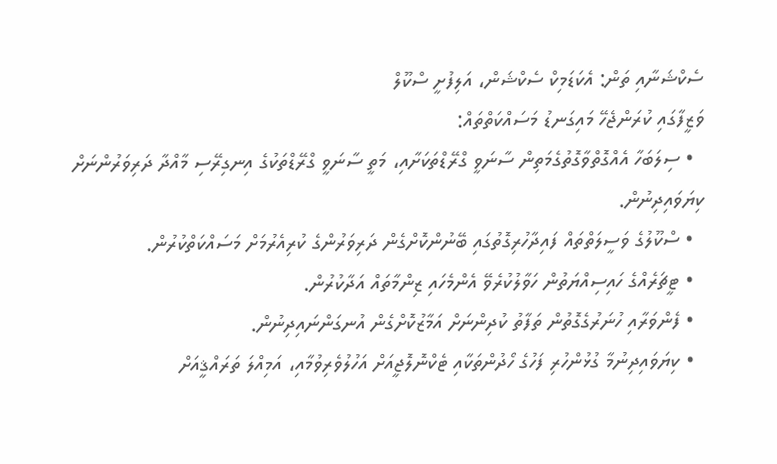ސެކްޝަނާއި ތަން: އެކަޑަމިކް ސެކްޝަން، އަލިފުށީ ސްކޫލް
ވަޒީފާގައި ކުރަންޖެހޭ މައިގަނޑު މަސައްކަތްތައް:
  • ސިލަބަހާ އެއްގޮތްވާގޮތުގެމަތިން ސާނަވީ ގްރޭޑްތަކަށާއި، މަތީ ސާނަވީ ގްރޭޑްތަކުގެ އިނގިރޭސި މާއްދާ ދަރިވަރުންނަށް ކިޔަވައިދިނުން.
  • ސްކޫލުގެ ވަސީލަތްތައް ފައިދާހުރިގޮތުގައި ބޭނުންކޮށްގެން ދަރިވަރުންގެ ކުރިއެރުމަށް މަސައްކަތްކުރުން.
  • ޓީޗަރެއްގެ ހައިސިއްޔަތުން ހަވާލުކުރެވޭ އެންމެހައި ޒިންމާތައް އަދާކުރުން.
  • ފެންވަރާއި ހުނަރުގެގޮތުން ތަފާތު ކުދިންނަށް އަމާޒުކޮށްގެން އުނގަންނައިދިނުން.
  • ކިޔަވައިދިނުމާ ގުޅުންހުރި ފަހުގެ ހޯދުންތަކާއި ޓެކްނޮލޮޖީއަށް އަހުލުވެރިވުމާއި، އަމިއްލަ ތަރައްޤީއަށް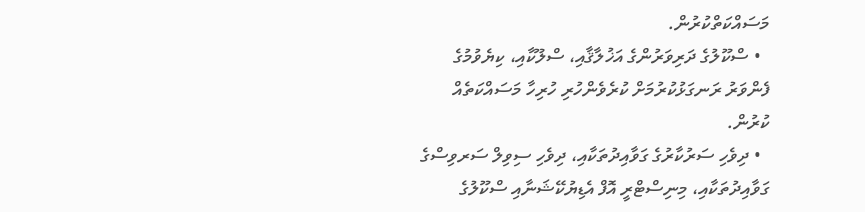މަސައްކަތްކުރުން.
  • ސްކޫލުގެ ދަރިވަރުންގެ އަޚުލާޤާއި، ސްލޫކާއި، ކިޔެވުމުގެ ފެންވަރު ރަނގަޅުކުރުމަށް ކުރެވެންހުރި ހުރިހާ މަސައްކަތެއް ކުރުން.
  • ދިވެހި ސަރުކާރުގެ ގަވާއިދުތަކާއި، ދިވެހި ސިވިލް ސަރވިސްގެ ގަވާއިދުތަކާއި، މިނިސްޓްރީ އޮފް އެޑިޔުކޭޝަނާއި ސްކޫލުގެ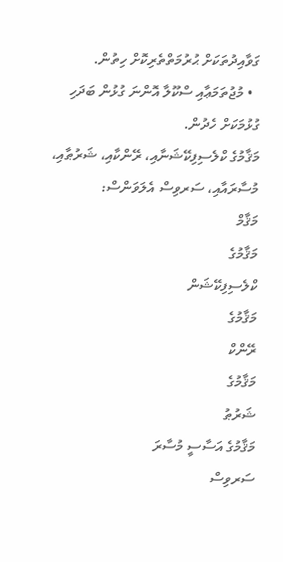ގަވާއިދުތަކަށް ޙުރުމަތްތެރިކޮށް ހިތުން.
  • މުޖުތަމަޢާއި ސްކޫލާ އޮންނަ ގުޅުން ބަދަހި ގުޅުމަކަށް ހެދުން.
މަޤާމުގެ ކްލެސިފިކޭޝަނާއި، ރޭންކާއި، ޝަރުޠާއި، މުސާރައާއި، ސަރވިސް އެލަވަންސް:
މަޤާމް
މަޤާމުގެ
ކްލެސިފިކޭޝަން
މަޤާމުގެ
ރޭންކް
މަޤާމުގެ
ޝަރުޠު
މަޤާމުގެ އަސާސީ މުސާރަ
ސަރވިސް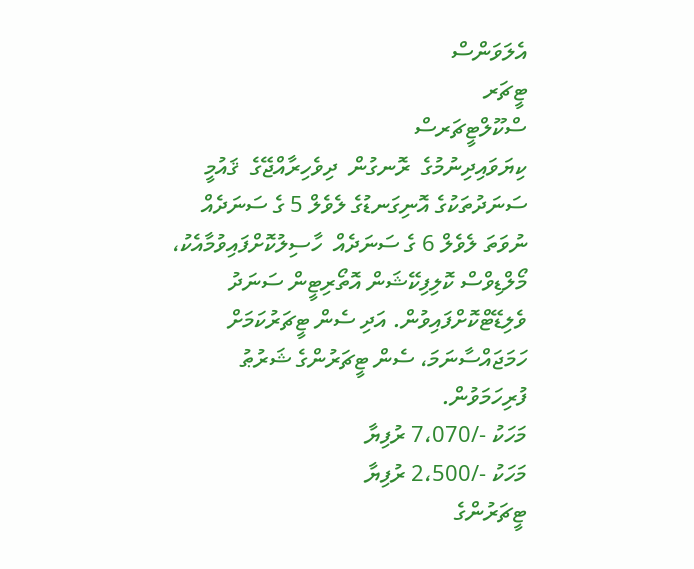އެލަވަންސް
ޓީޗަރ
ސްކޫލްޓީޗަރސް
ކިޔަވައިދިނުމުގެ  ރޮނގުން  ދިވެހިރާއްޖޭގެ  ޤައުމީ ސަނަދުތަކުގެ އޮނިގަނޑުގެ ލެވެލް 5 ގެ ސަނަދެއް ނުވަތަ ލެވެލް 6 ގެ ސަނަދެއް  ހާސިލުކޮށްފައިވުމާއެކު،  މޯލްޑިވްސް ކޮލިފިކޭޝަން އޮތޯރިޓީން ސަނަދު ވެލިޑޭޓްކޮށްފައިވުން. އަދި ސެން ޓީޗަރުކަމަށް ހަމަޖައްސާނަމަ، ސެން ޓީޗަރުންގެ ޝަރުޠު ފުރިހަމަވުން.
މަހަކު -/7،070 ރުފިޔާ
މަހަކު -/2،500 ރުފިޔާ
ޓީޗަރުންގެ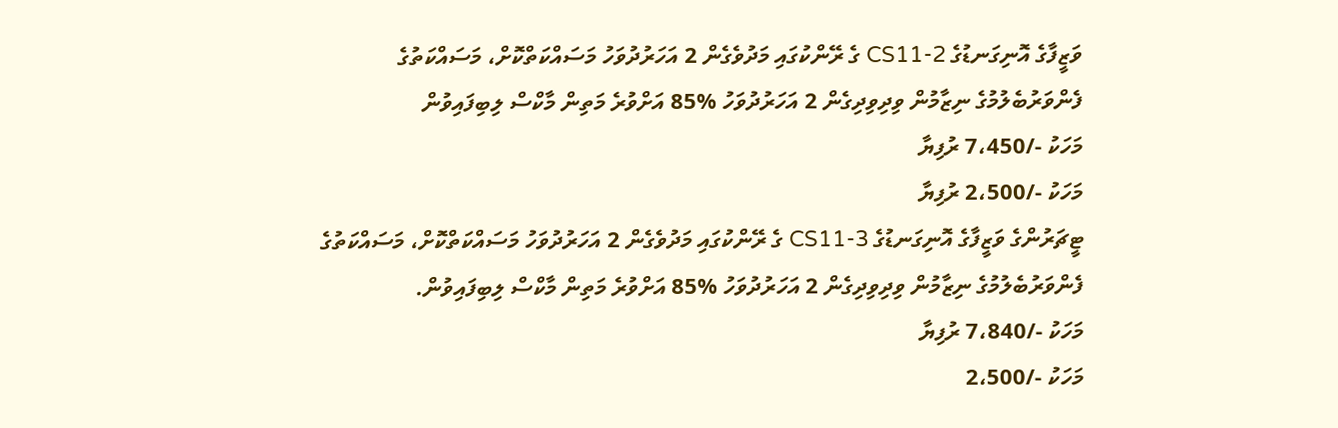ވަޒީފާގެ އޮނިގަނޑުގެ CS11-2 ގެ ރޭންކުގައި މަދުވެގެން 2 އަހަރުދުވަހު މަސައްކަތްކޮށް، މަސައްކަތުގެ ފެންވަރުބެލުމުގެ ނިޒާމުން ވިދިވިދިގެން 2 އަހަރުދުވަހު %85 އަށްވުރެ މަތިން މާކްސް ލިބިފައިވުން
މަހަކު -/7،450 ރުފިޔާ
މަހަކު -/2،500 ރުފިޔާ
ޓީޗަރުންގެ ވަޒީފާގެ އޮނިގަނޑުގެ CS11-3 ގެ ރޭންކުގައި މަދުވެގެން 2 އަހަރުދުވަހު މަސައްކަތްކޮށް، މަސައްކަތުގެ ފެންވަރުބެލުމުގެ ނިޒާމުން ވިދިވިދިގެން 2 އަހަރުދުވަހު %85 އަށްވުރެ މަތިން މާކްސް ލިބިފައިވުން.
މަހަކު -/7،840 ރުފިޔާ
މަހަކު -/2،500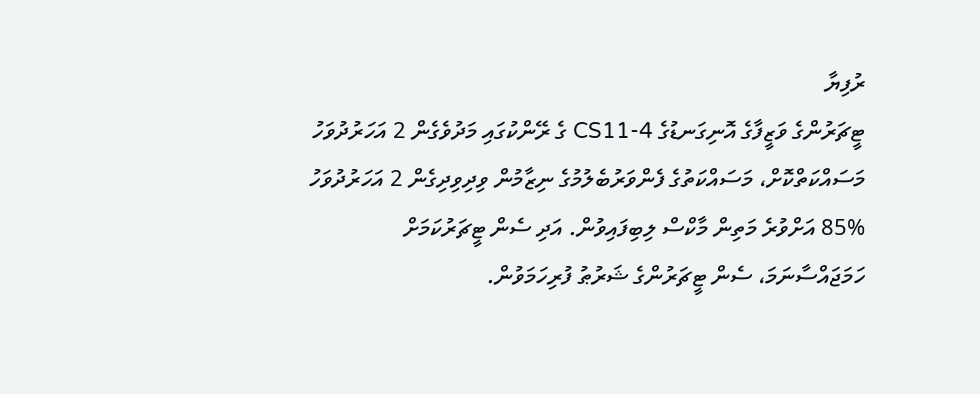ރުފިޔާ
ޓީޗަރުންގެ ވަޒީފާގެ އޮނިގަނޑުގެ CS11-4 ގެ ރޭންކުގައި މަދުވެގެން 2 އަހަރުދުވަހު މަސައްކަތްކޮށް، މަސައްކަތުގެ ފެންވަރުބެލުމުގެ ނިޒާމުން ވިދިވިދިގެން 2 އަހަރުދުވަހު %85 އަށްވުރެ މަތިން މާކްސް ލިބިފައިވުން. އަދި ސެން ޓީޗަރުކަމަށް ހަމަޖައްސާނަމަ، ސެން ޓީޗަރުންގެ ޝަރުޠު ފުރިހަމަވުން.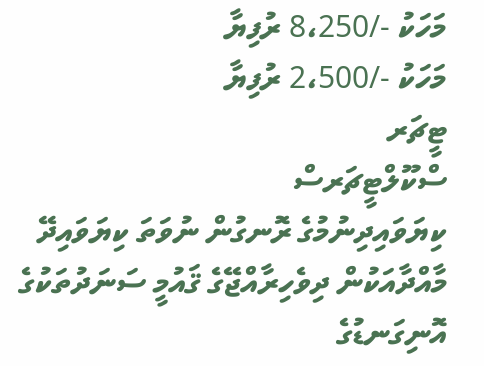މަހަކު -/8،250 ރުފިޔާ
މަހަކު -/2،500 ރުފިޔާ
ޓީޗަރ
ސްކޫލްޓީޗަރސް
ކިޔަވައިދިނުމުގެ ރޮނގުން ނުވަތަ ކިޔަވައިދޭ މާއްދާއަކުން ދިވެހިރާއްޖޭގެ ޤައުމީ ސަނަދުތަކުގެ އޮނިގަނޑުގެ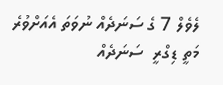ލެވެލް 7 ގެ ސަނަދެއް ނުވަތަ އެއަށްވުރެ މަތީ ޑިގްރީ  ސަނަދެއް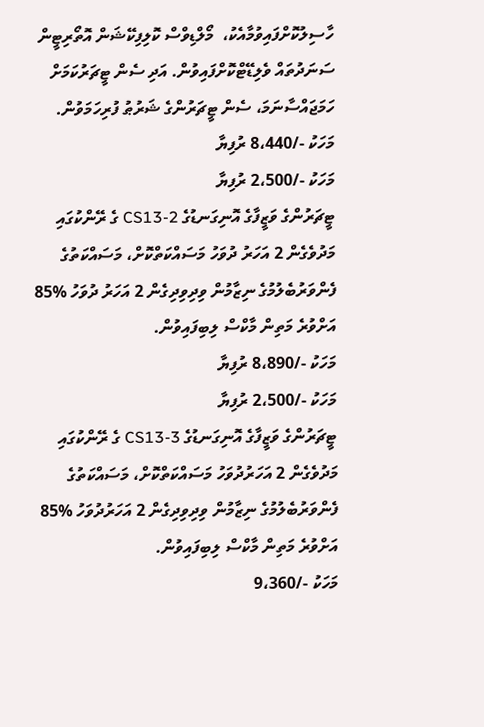ހާސިލުކޮށްފައިވުމާއެކު،  މޯލްޑިވްސް ކޮލިފިކޭޝަން އޮތޯރިޓީން ސަނަދުތައް ވެލިޑޭޓްކޮށްފައިވުން. އަދި ސެން ޓީޗަރުކަމަށް ހަމަޖައްސާނަމަ، ސެން ޓީޗަރުންގެ ޝަރުޠު ފުރިހަމަވުން.
މަހަކު -/8،440 ރުފިޔާ
މަހަކު -/2،500 ރުފިޔާ
ޓީޗަރުންގެ ވަޒީފާގެ އޮނިގަނޑުގެ CS13-2 ގެ ރޭންކުގައި މަދުވެގެން 2 އަހަރު ދުވަހު މަސައްކަތްކޮށް، މަސައްކަތުގެ ފެންވަރުބެލުމުގެ ނިޒާމުން ވިދިވިދިގެން 2 އަހަރު ދުވަހު %85 އަށްވުރެ މަތިން މާކްސް ލިބިފައިވުން.
މަހަކު -/8،890 ރުފިޔާ
މަހަކު -/2،500 ރުފިޔާ
ޓީޗަރުންގެ ވަޒީފާގެ އޮނިގަނޑުގެ CS13-3 ގެ ރޭންކުގައި މަދުވެގެން 2 އަހަރުދުވަހު މަސައްކަތްކޮށް، މަސައްކަތުގެ ފެންވަރުބެލުމުގެ ނިޒާމުން ވިދިވިދިގެން 2 އަހަރުދުވަހު %85 އަށްވުރެ މަތިން މާކްސް ލިބިފައިވުން.
މަހަކު -/9،360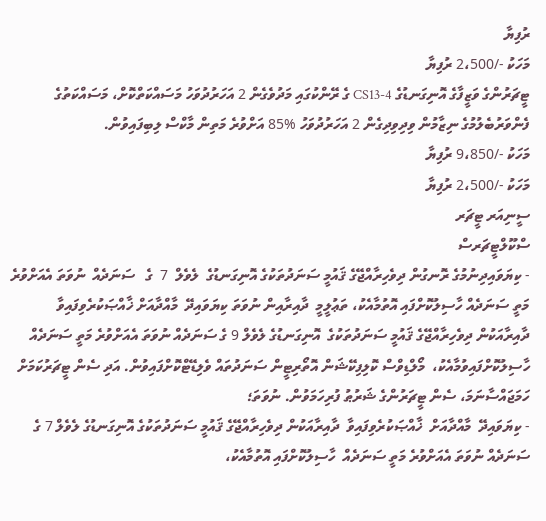ރުފިޔާ
މަހަކު -/2،500 ރުފިޔާ
ޓީޗަރުންގެ ވަޒީފާގެ އޮނިގަނޑުގެ CS13-4 ގެ ރޭންކުގައި މަދުވެގެން 2 އަހަރުދުވަހު މަސައްކަތްކޮށް، މަސައްކަތުގެ ފެންވަރުބެލުމުގެ ނިޒާމުން ވިދިވިދިގެން 2 އަހަރުދުވަހު %85 އަށްވުރެ މަތިން މާކްސް ލިބިފައިވުން.
މަހަކު -/9،850 ރުފިޔާ
މަހަކު -/2،500 ރުފިޔާ
ސީނިއަރ ޓީޗަރ
ސްކޫލްޓީޗަރސް
- ކިޔަވައިދިނުމުގެ ރޮނގުން ދިވެހިރާއްޖޭގެ ޤައުމީ ސަނަދުތަކުގެ އޮނިގަނޑުގެ  ލެވެލް  7  ގެ   ސަނަދެއް  ނުވަތަ އެއަށްވުރެ މަތީ ސަނަދެއް ހާސިލުކޮށްފައި އޮތުމާއެކު، ތަޢުލީމީ  ދާއިރާއިން ނުވަތަ ކިޔަވައިދޭ  މާއްދާއަށް ޚާއްޞަކުރެވިފައިވާ  ދާއިރާއަކުން ދިވެހިރާއްޖޭގެ ޤައުމީ ސަނަދުތަކުގެ  އޮނިގަނޑުގެ ލެވެލް 9 ގެ ސަނަދެއް ނުވަތަ އެއަށްވުރެ މަތީ ސަނަދެއް ހާސިލުކޮށްފައިވުމާއެކު،  މޯލްޑިވްސް ކޮލިފިކޭޝަން އޮތޯރިޓީން ސަނަދުތައް ވެލިޑޭޓްކޮށްފައިވުން. އަދި ސެން ޓީޗަރުކަމަށް ހަމަޖައްސާނަމަ، ސެން ޓީޗަރުންގެ ޝަރުޠު ފުރިހަމަވުން. ނުވަތަ؛
- ކިޔަވައިދޭ  މާއްދާއަށް  ޚާއްޞަކުރެވިފައިވާ  ދާއިރާއަކުން ދިވެހިރާއްޖޭގެ ޤައުމީ ސަނަދުތަކުގެ އޮނިގަނޑުގެ ލެވެލް 7 ގެ ސަނަދެއް ނުވަތަ އެއަށްވުރެ މަތީ ސަނަދެއް  ހާސިލުކޮށްފައި އޮތުމާއެކު،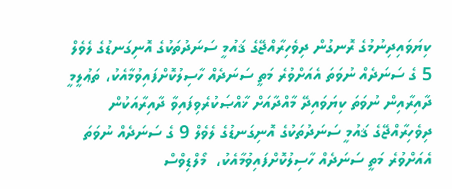ކިޔަވައިދިނުމުގެ ރޮނގުން ދިވެހިރާއްޖޭގެ ޤައުމީ ސަނަދުތަކުގެ އޮނިގަނޑުގެ ލެވެލް 5 ގެ ސަނަދެއް ނުވަތަ އެއަށްވުރެ މަތީ ސަނަދެއް ހާސިލުކޮށްފައިވުމާއެކު، ތަޢުލީމީ ދާއިރާއިން ނުވަތަ ކިޔަވައިދޭ މާއްދާއަށް ޚާއްޞަކުރެވިފައިވާ ދާއިރާއަކުން ދިވެހިރާއްޖޭގެ ޤައުމީ ސަނަދުތަކުގެ އޮނިގަނޑުގެ ލެވެލް 9 ގެ ސަނަދެއް ނުވަތަ އެއަށްވުރެ މަތީ ސަނަދެއް ހާސިލުކޮށްފައިވުމާއެކު،  މޯލްޑިވްސް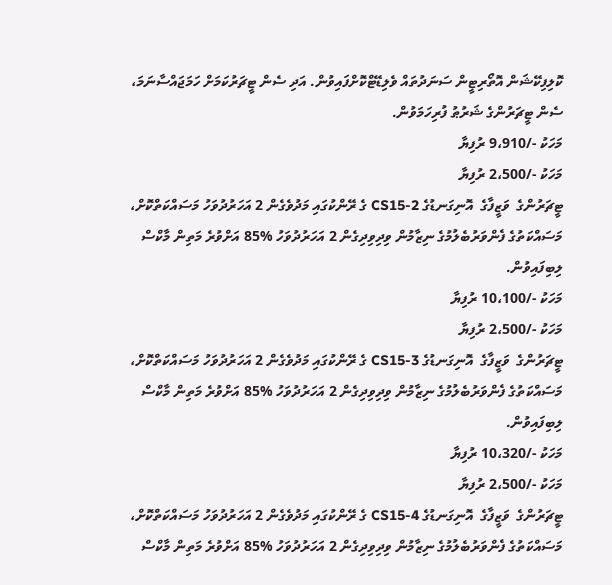ކޮލިފިކޭޝަން އޮތޯރިޓީން ސަނަދުތައް ވެލިޑޭޓްކޮށްފައިވުން. އަދި ސެން ޓީޗަރުކަމަށް ހަމަޖައްސާނަމަ، ސެން ޓީޗަރުންގެ ޝަރުޠު ފުރިހަމަވުން.
މަހަކު -/9،910 ރުފިޔާ
މަހަކު -/2،500 ރުފިޔާ
ޓީޗަރުންގެ  ވަޒީފާގެ  އޮނިގަނޑުގެ CS15-2 ގެ ރޭންކުގައި މަދުވެގެން 2 އަހަރުދުވަހު މަސައްކަތްކޮށް، މަސައްކަތުގެ ފެންވަރުބެލުމުގެ ނިޒާމުން ވިދިވިދިގެން 2 އަހަރުދުވަހު %85 އަށްވުރެ މަތިން މާކްސް ލިބިފައިވުން.
މަހަކު -/10،100 ރުފިޔާ
މަހަކު -/2،500 ރުފިޔާ
ޓީޗަރުންގެ  ވަޒީފާގެ  އޮނިގަނޑުގެ CS15-3 ގެ ރޭންކުގައި މަދުވެގެން 2 އަހަރުދުވަހު މަސައްކަތްކޮށް، މަސައްކަތުގެ ފެންވަރުބެލުމުގެ ނިޒާމުން ވިދިވިދިގެން 2 އަހަރުދުވަހު %85 އަށްވުރެ މަތިން މާކްސް ލިބިފައިވުން.
މަހަކު -/10،320 ރުފިޔާ
މަހަކު -/2،500 ރުފިޔާ
ޓީޗަރުންގެ  ވަޒީފާގެ  އޮނިގަނޑުގެ CS15-4 ގެ ރޭންކުގައި މަދުވެގެން 2 އަހަރުދުވަހު މަސައްކަތްކޮށް، މަސައްކަތުގެ ފެންވަރުބެލުމުގެ ނިޒާމުން ވިދިވިދިގެން 2 އަހަރުދުވަހު %85 އަށްވުރެ މަތިން މާކްސް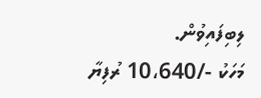ލިބިފައިވުން.
މަހަކު -/10،640 ރުފިޔާ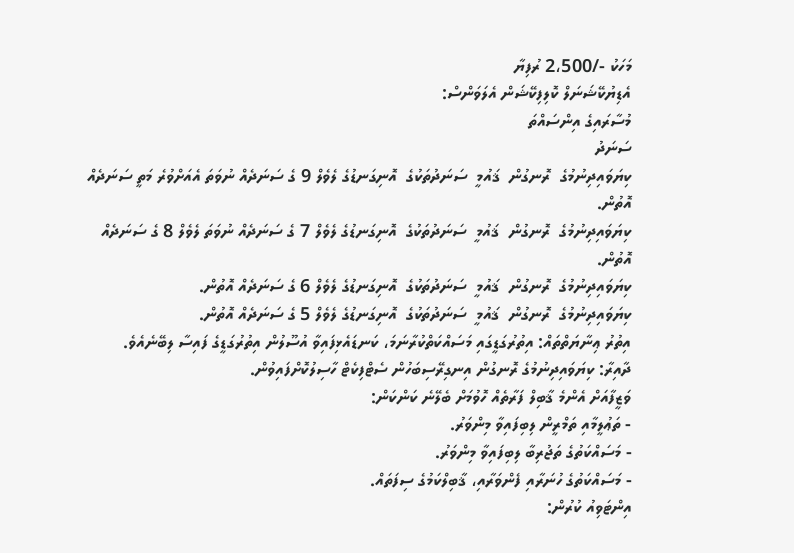މަހަކު -/2،500 ރުފިޔާ
އެޑިޔުކޭޝަނަލް ކޮލިފިކޭޝަން އެލަވަންސް:
މުސާރައިގެ އިންސައްތަ
ސަނަދު
ކިޔަވައިދިނުމުގެ  ރޮނގުން  ޤައުމީ  ސަނަދުތަކުގެ  އޮނިގަނޑުގެ ލެވެލް 9 ގެ ސަނަދެއް ނުވަތަ އެއަށްވުރެ މަތީ ސަނަދެއް އޮތުން.
ކިޔަވައިދިނުމުގެ  ރޮނގުން  ޤައުމީ  ސަނަދުތަކުގެ  އޮނިގަނޑުގެ ލެވެލް 7 ގެ ސަނަދެއް ނުވަތަ ލެވެލް 8 ގެ ސަނަދެއް އޮތުން.
ކިޔަވައިދިނުމުގެ  ރޮނގުން  ޤައުމީ  ސަނަދުތަކުގެ  އޮނިގަނޑުގެ ލެވެލް 6 ގެ ސަނަދެއް އޮތުން.
ކިޔަވައިދިނުމުގެ  ރޮނގުން  ޤައުމީ  ސަނަދުތަކުގެ  އޮނިގަނޑުގެ ލެވެލް 5 ގެ ސަނަދެއް އޮތުން.
އިތުރު ޢިނާޔަތްތައް: އިތުރުގަޑީގައި މަސައްކަތްކުރާނަމަ، ކަނޑައެޅިފައިވާ އުސޫލުން އިތުރުގަޑީގެ ފައިސާ ލިބޭނެއެވެ.
ދާއިރާ: ކިޔަވައިދިނުމުގެ ރޮނގުން އިނގިރޭސިބަހުން ސެޓްފިކެޓް ހާސިލުކޮށްފައިވުން.
ވަޒީފާއަށް އެންމެ ޤާބިލް ފަރާތެއް ހޮވުމަށް ބެލޭނެ ކަންކަން:
- ތަޢުލީމާއި ތަމްރީން ލިބިފައިވާ މިންވަރު.
- މަސައްކަތުގެ ތަޖުރިބާ ލިބިފައިވާ މިންވަރު.
- މަސައްކަތުގެ ހުނަރާއި ފެންވަރާއި، ޤާބިލްކަމުގެ ސިފަތައް.
އިންޓަވިއު ކުރުން: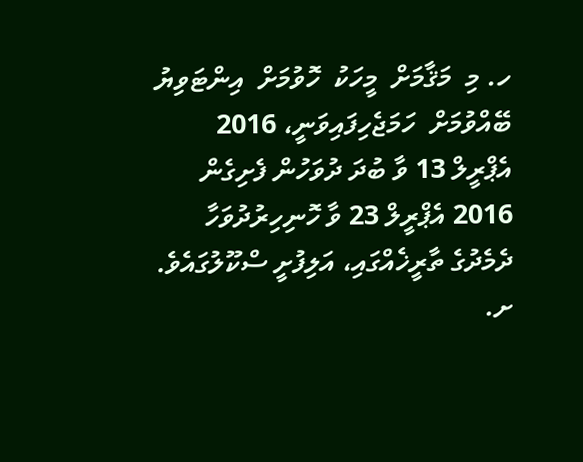ހ. މި  މަޤާމަށް  މީހަކު  ހޮވުމަށް  އިންޓަވިޔު  ބޭއްވުމަށް  ހަމަޖެހިފައިވަނީ، 2016 އެޕްރީލް 13 ވާ ބުދަ ދުވަހުން ފެށިގެން 2016 އެޕްރީލް 23 ވާ ހޮނިހިރުދުވަހާ ދެމެދުގެ ތާރީޚެއްގައި، އަލިފުށީ ސްކޫލުގައެވެ.
ށ.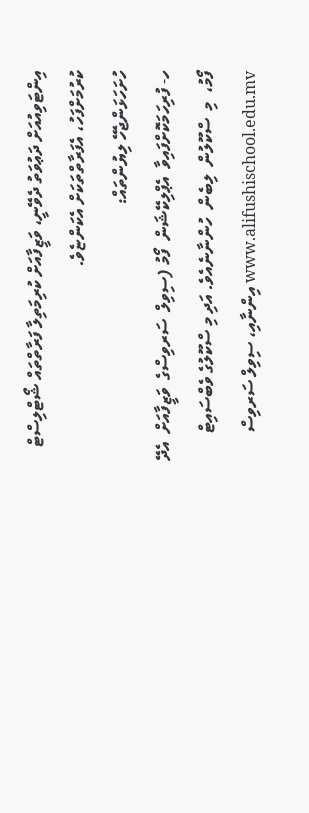އިންޓަވިއުއަށް ދަޢުވަތު ދެވޭނީ، ވަޒީފާއަށް ކުރިމަތިލާ ފަރާތްތައް ޝޯޓްލިސްޓް ކުރުމަށްފަހު، އެފަރާތްތަކަށް އެކަންޏެވެ.
ހުށަހަޅަންޖެހޭ ލިޔުންތައް:
ހ- ފުރިހަމަކޮށްފައިވާ  އެޕްލިކޭޝަން  ފޯމު (ސިވިލް  ސަރވިސްގެ  ވަޒީފާއަށް  އެދޭ  ފޯމު،  މި  ސްކޫލުން  ލިބެން  ހުންނާނެއެވެ. އަދި މި ސްކޫލުގެ ވެބްސައިޓް www.alifushischool.edu.mv އިންނާއި، ސިވިލް ސަރވިސް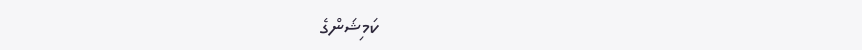ކަމިޝަންގެ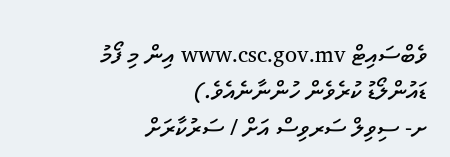ވެބްސައިޓް www.csc.gov.mv އިން މި ފޯމު ޑައުންލޯޑު ކުރެވެން ހުންނާނެއެވެ.)
ށ- ސިވިލް ސަރވިސް އަށް / ސަރުކާރަށް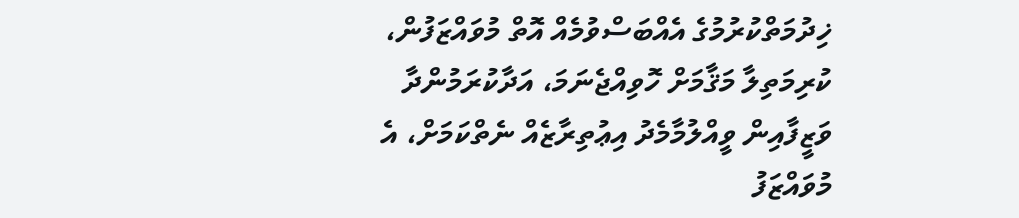ޚިދުމަތްކުރުމުގެ އެއްބަސްވުމެއް އޮތް މުވައްޒަފުން، ކުރިމަތިލާ މަޤާމަށް ހޮވިއްޖެނަމަ، އަދާކުރަމުންދާ ވަޒީފާއިން ވީއްލުމާމެދު އިޢުތިރާޒެއް ނެތްކަމަށް، އެ މުވައްޒަފު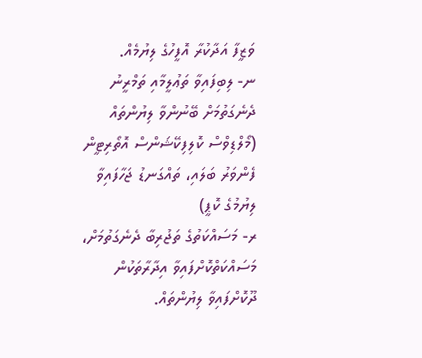ވަޒީފާ އަދާކުރާ އޮފީހުގެ ލިޔުމެއް.
ނ- ލިބިފައިވާ ތަޢުލީމާއި ތަމްރީނު ދެނެގަތުމަށް ބޭނުންވާ ލިޔުންތައް (މޯލްޑިވްސް ކޮލިފިކޭޝަންސް އޮތޯރިޓީން ފެންވަރު ބަލައި، ތައްގަނޑު ޖަހާފައިވާ ލިޔުމުގެ ކޮޕީ)
ރ- މަސައްކަތުގެ ތަޖުރިބާ ދެނެގަތުމަށް، މަސައްކަތްކޮށްފައިވާ އިދާރާތަކުން ދޫކޮށްފައިވާ ލިޔުންތައް.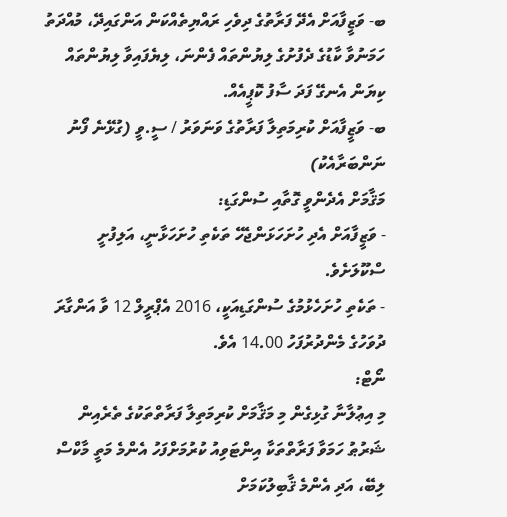ބ- ވަޒީފާއަށް އެދޭ ފަރާތުގެ ދިވެހި ރައްޔިތެއްކަން އަންގައިދޭ، މުއްދަތު ހަމަނުވާ ކާޑުގެ ދެފުށުގެ ލިޔުންތައް ފެންނަ، ލިޔެފައިވާ ލިޔުންތައް ކިޔަން އެނގޭ ފަދަ ސާފު ކޮޕީއެއް.
ބ- ވަޒީފާއަށް ކުރިމަތިލާ ފަރާތުގެ ވަނަވަރު / ސީ.ވީ (ގުޅޭނެ ފޯނު ނަންބަރާއެކު)
މަޤާމަށް އެދެންވީ ގޮތާއި ސުންގަޑި:
- ވަޒީފާއަށް އެދި ހުށަހަޅަންޖެހޭ ތަކެތި ހުށަހަޅާނީ، އަލިފުށީ ސްކޫލަށެވެ.
- ތަކެތި ހުށަހެޅުމުގެ ސުންގަޑިއަކީ، 2016 އެޕްރީލް 12 ވާ އަންގާރަ ދުވަހުގެ މެންދުރުފަހު 14.00 އެވެ.
ނޯޓް:
މި އިޢުލާނާ ގުޅިގެން މި މަޤާމަށް ކުރިމަތިލާ ފަރާތްތަކުގެ ތެރެއިން ޝަރުޠު ހަމަވާ ފަރާތްތަކާ އިންޓަވިއު ކުރުމަށްފަހު އެންމެ މަތީ މާކްސް ލިބޭ، އަދި އެންމެ ޤާބިލުކަމަށް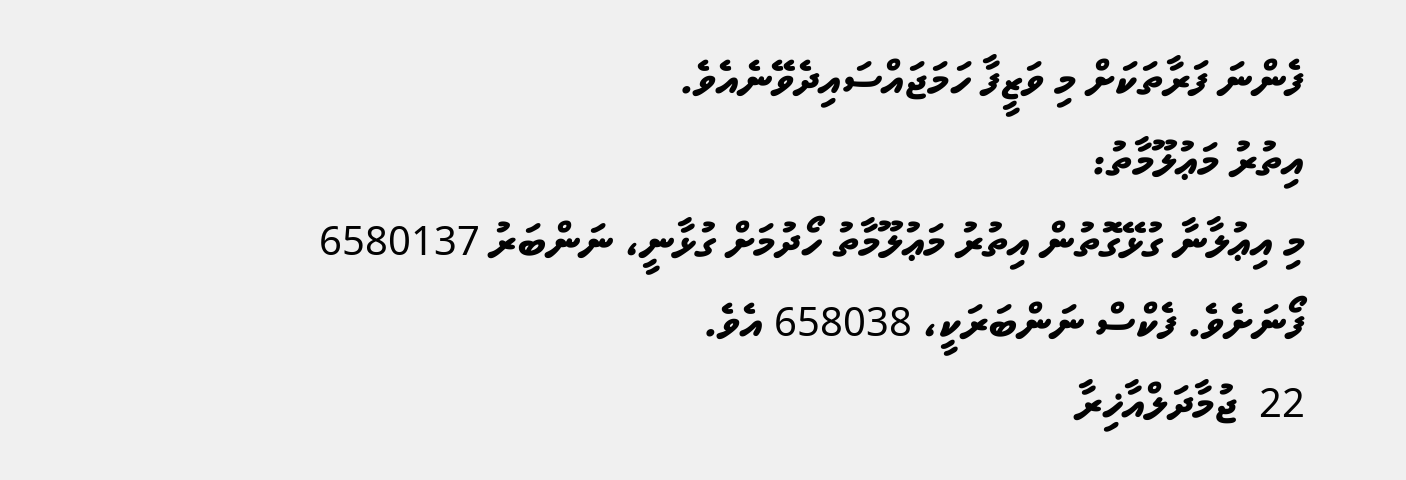ފެންނަ ފަރާތަކަށް މި ވަޒީފާ ހަމަޖައްސައިދެވޭނެއެވެ.
އިތުރު މަޢުލޫމާތު:
މި އިޢުލާނާ ގުޅޭގޮތުން އިތުރު މަޢުލޫމާތު ހޯދުމަށް ގުޅާނީ، ނަންބަރު 6580137 ފޯނަށެވެ. ފެކްސް ނަންބަރަކީ، 658038 އެވެ.
22  ޖުމާދަލްއާޚިރާ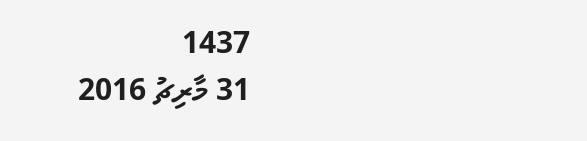1437
31 މާރިޗު 2016